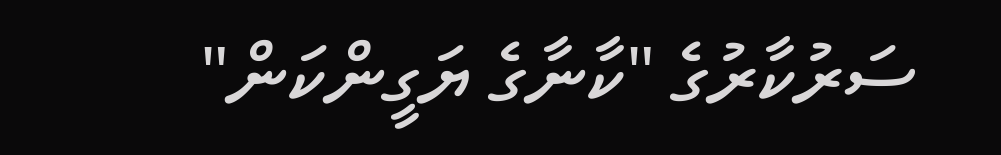ސަރުކާރުގެ "ކާނާގެ ޔަގީންކަން"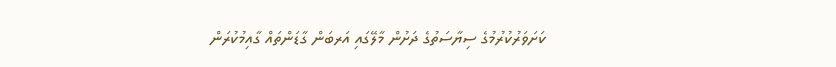ކަށަވަރުކުރުމުގެ ސިޔާސަތުގެ ދަށުން މާލޭގައި އަރބަން ގާޑަންތައް ގާއިމުކުރަން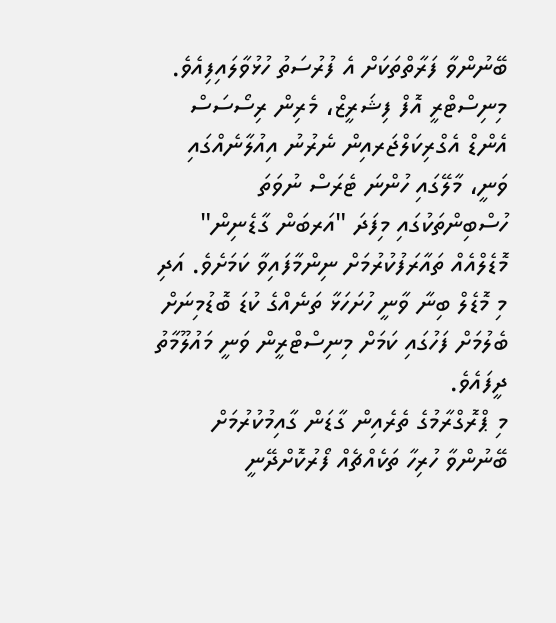ބޭނުންވާ ފަރާތްތަކަށް އެ ފުރުސަތު ހުޅުވާލައިފިއެވެ.
މިނިސްޓްރީ އޮފް ފިޝަރީޒް، މެރިން ރިސޯސަސް އެންޑް އެގްރިކަލްޖަރއިން ނެރުނު އިއުލާނެއްގައި ވަނީ، މާލޭގައި ހުންނަ ޓެރަސް ނުވަތަ ހުސްބިންތަކުގައި މިފަދަ "އަރބަން ގާޑެނިން" މޮޑެލްއެއް ތައާރަފުކުރުމަށް ނިންމާފައިވާ ކަމަށެވެ. އަދި މި މޮޑެލް ބިނާ ވާނީ ހުށަހަޅާ ތަނެއްގެ ކުޑަ ބޮޑުމިނަށް ބެލުމަށް ފަހުގައި ކަމަށް މިނިސްޓްރީން ވަނީ މައުލޫމާތު ދީފައެވެ.
މި ޕްރޮގްރާމުގެ ތެރެއިން ގާޑަން ގާއިމުކުރުމަށް ބޭނުންވާ ހުރިހާ ތަކެއްޗެއް ފޯރުކޮށްދޭނީ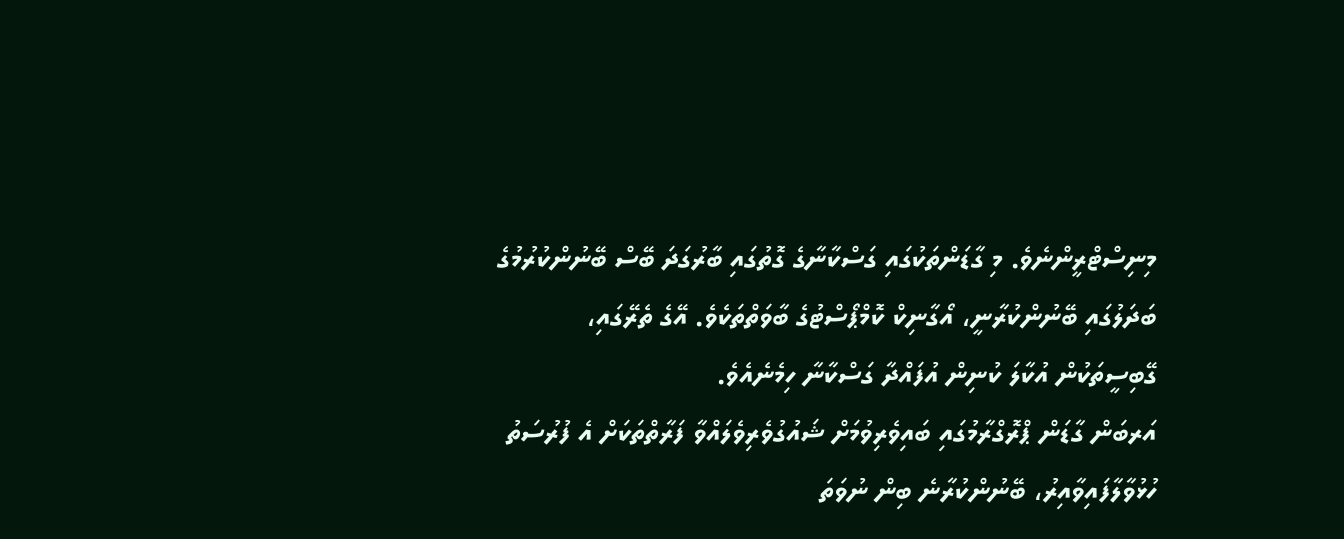މިނިސްޓްރީންނެވެ. މި ގާޑަންތަކުގައި ގަސްކާނާގެ ގޮތުގައި ބާރުގަދަ ބޭސް ބޭނުންކުރުމުގެ ބަދަލުގައި ބޭނުންކުރާނީ، އޯގާނިކް ކޮމްޕޯސްޓުގެ ބާވަތްތަކެވެ. އޭގެ ތެރޭގައި، ގޭބިސީތަކުން އުކާލަ ކުނިން އުފައްދާ ގަސްކާނާ ހިމެނެއެވެ.
އަރބަން ގާޑަން ޕްރޮގްރާމުގައި ބައިވެރިވުމަށް ޝައުގުވެރިވެލައްވާ ފަރާތްތަކަށް އެ ފުރުސަތު ހުޅުވާލާފައިވާއިރު، ބޭނުންކުރާނެ ބިން ނުވަތަ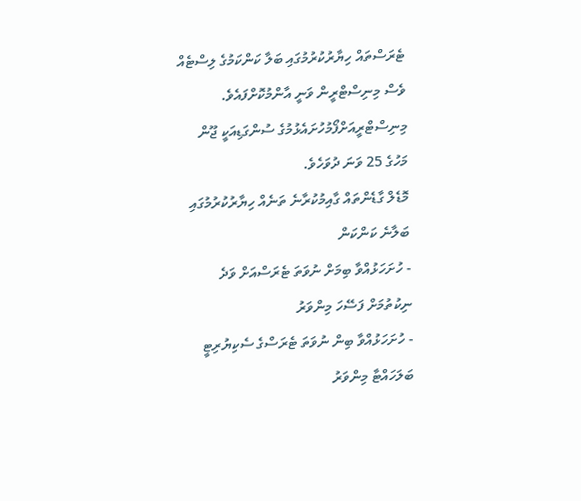ޓެރަސްތައް ހިޔާރުކުރުމުގައި ބަލާ ކަންކަމުގެ ލިސްޓެއް ވެސް މިނިސްޓްރީން ވަނީ އާންމުކޮށްފައެވެ. މިނިސްޓްރީއަށްފޯމުހުށައެޅުމުގެ ސުންގަޑިއަކީ ޖޫން މަހުގެ 25 ވަނަ ދުވަހެވެ.
މޮޑެލް ގާޑެންތައް ގާއިމުކުރާނެ ތަނެއް ހިޔާރުކުރުމުގައި ބަލާނެ ކަންކަން
- ހުށަހަޅުއްވާ ބިމަށް ނުވަތަ ޓެރަސްއަށް ވަދެ ނިކުތުމަށް ފަސޭހަ މިންވަރު
- ހުށަހަޅުއްވާ ބިން ނުވަތަ ޓެރަސްގެ ސެކިޔުރިޓީ ބަލަހައްޓާ މިންވަރު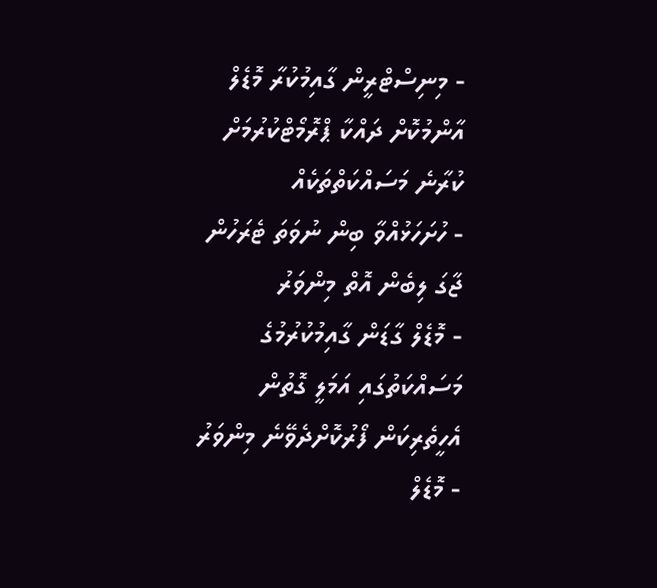- މިނިސްޓްރީން ގާއިމުކުރާ މޮޑެލް އާންމުކޮށް ދައްކާ ޕްރޮމޯޓްކުރުމަށް ކުރާނެ މަސައްކަތްތަކެއް
- ހުށަހަޅުއްވާ ބިން ނުވަތަ ޓެރަހުން ޖާގަ ލިބެން އޮތް މިންވަރު
- މޮޑެލް ގާޑަން ގާއިމުކުރުމުގެ މަސައްކަތުގައި އަމަލީ ގޮތުން އެހީތެރިކަން ފޯރުކޮށްދެވޭނެ މިންވަރު
- މޮޑެލް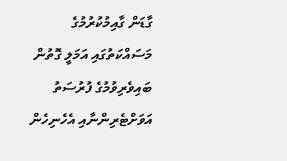ގާޑަން ގާއިމުކުރުމުގެ މަސައްކަތުގައި އަމަލީ ގޮތުން ބައިވެރިވުމުގެ ފުރުސަތު އަވަށްޓެރިންނާއި އެހެނިހެން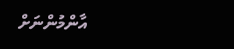އާންމުންނަށް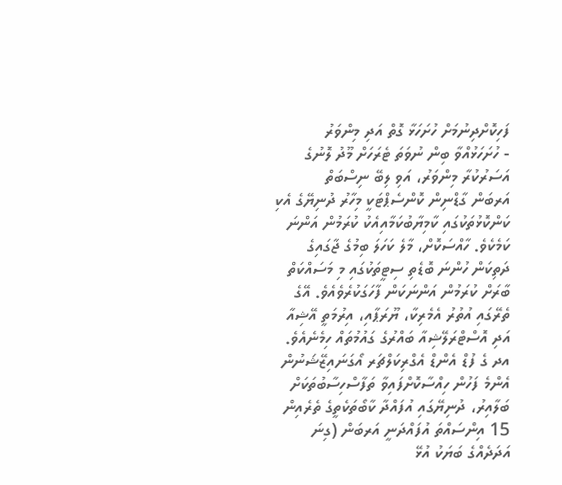ފަހިކޮށްދިނުމަށް ހުށަހަޅާ ގޮތް އަދި މިންވަރު
- ހުށަހަޅުއްވާ ބިން ނުވަތަ ޓެރަހަށް މޫދު ލޮނުގެ އަސަރުކުރާ މިންވަރު، އަވި ލިބޭ ނިސްބަތް
އަރބަން ގާޑްނިން ކޮންސެޕްޓަކީ މިހާރު ދުނިޔޭގެ އެކި ކަންކޮޅުތަކުގައި ކާމިޔާބުކަމާއިއެކު ކުރަމުން އަންނަ ކަމެކެވެ. ހާއްސަކޮށް، މާލެ ކަހަލަ ބިމުގެ ޖާގައިގެ ދަތިކަން ހުންނަ ބޮޑެތި ސިޓީތަކުގައި މި މަސައްކަތް ބާރަށް ކުރަމުން އަންނަކަން ފާހަގަކުރެވެއެވެ. އޭގެ ތެރޭގައި އުތުރު އެމެރިކާ، ޔޫރަޕާއި، އިރުމަތީ އޭޝިއާ އަދި އޮސްޓްރަލޭޝިއާ ބައްރުގެ ގައުމުތައް ހިމެނެއެވެ.
އދ ގެ ފުޑް އެންޑް އެގްރިކަލްޗަރ އޯގަނައިޒޭޝަނުން އެންމެ ފަހުން ހިއްސާކޮށްފައިވާ ތަފާސްހިސާބުތަކަށް ބަލާއިރު، ދުނިޔޭގައި އުފައްދާ ކާބޯތަކެތީގެ ތެރެއިން 15 އިންސައްތަ އުފައްދަނީ އަރބަން (ގިނަ އަދަދެއްގެ ބަޔަކު އުޅޭ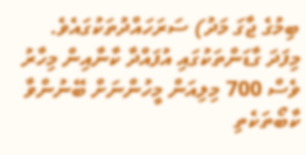ބިމުގެ ޖާގަ މަދު) ސަރަހައްދުތަކުގައެވެ. މިފަދަ ގާޑަންތަކުގައި އުފައްދާ ކާނާއިން މިހާރު ވެސް 700 މިލިއަން މީހުންނަށް ބޭނުންވާ ކާބޯތަކެތި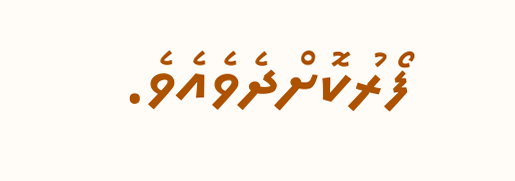ފޯރުކޮށްދެވެއެވެ.